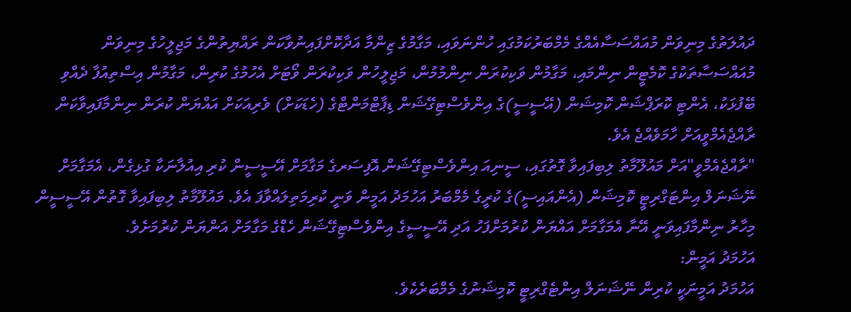ދައުލަތުގެ މިނިވަން މުއައްސަސާއެއްގެ މެމްބަރުކަމުގައި ހުންނަވައި، މަގާމުގެ ޒިންމާ އަދާކޮށްފައިނުވާކަން ރައްޔިތުންގެ މަޖިލީހުގެ މިނިވަން މުއައްސަސާތަކުގެ ކޮމެޓީން ނިންމައި، މަގާމުން ވަކިކުރަން ނިންމުމުން، މަޖިލީހުން ވަކިކުރަން ވޯޓަށް އެހުމުގެ ކުރިން، މަގާމުން އިސްތިއުފާ ދެއްވި ބޭފުޅަކު، އެންޓި ކޮރަޕްޝަން ކޮމިޝަން (އޭސީސީ)ގެ އިންވެސްޓިގޭޝަން ޑިޕާޓްމަންޓްގެ (ހެޑަކަށް) ވެރިއަކަށް އައްޔަން ކުރަން ނިންމާފައިވާކަން ރާއްޖެއެމްވީއަށް ހާމަވެއްޖެ އެވެ.
"ރާއްޖެއެމްވީ"އަށް މައުލޫމާތު ލިބިފައިވާ ގޮތުގައި، ސީނިއަ އިންވެސްޓިގޭޝަން އޮފިސަރގެ މަގާމަށް އޭސީސީން ކުރި އިއުލާނަކާ ގުޅިގެން، އެމަގާމަށް ނޭޝަނަލް އިންޓަގްރިޓީ ކޮމިޝަން (އެންއައިސީ)ގެ ކުރީގެ މެމްބަރު އަހުމަދު އަމީން ވަނީ ކުރިމަތިލައްވާފަ އެވެ. މައުލޫމާތު ލިބިފައިވާ ގޮތުން އޭސީސީން މިހާރު ނިންމާފައިވަނީ އޭނާ އެމަގާމަށް އައްޔަން ކުރުމަށްފަހު އަދި އޭސީސީގެ އިންވެސްޓިގޭޝަން ހެޑްގެ މަގާމަށް އަންޔަން ކުރުމަށެވެ.
އަހުމަދު އަމީން:
އަހުމަދު އަމީނަކީ ކުރިން ނޭޝަނަލް އިންޓެގްރިޓީ ކޮމިޝަނުގެ މެމްބަރެކެވެ.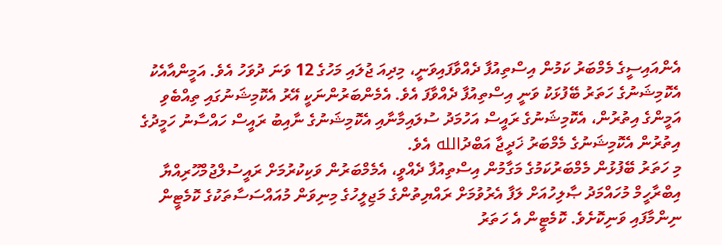އެންއައިސީގެ މެމްބަރު ކަމުން އިސްތިއުފާ ދެއްވާފައިވަނީ، މިދިއަ ޖުލައި މަހުގެ 12 ވަނަ ދުވަހު އެވެ. އަމީންއާއެކު އެކޮމިޝަނުގެ ހަތަރު ބޭފުޅަކު ވަނީ އިސްތިއުފާ ދެއްވާފަ އެވެ. އެމެންބަރުންނަކީ އޭރު އެކޮމިޝަނުގައި ތިއްބެވި އަމީންގެ އިތުރުން، އެކޮމިޝަނުގެ ރައީސް އަހުމަދު ސުލައިމާނާއި އެކޮމިޝަނުގެ ނާއިބު ރައީސް ހައްސާނު ހަމީދުގެ އިތުރުން އެކޮމިޝަނުގެ މެމްބަރު ޚަދީޖާ އަބްދުالله އެވެ.
މި ހަތަރު ބޭފުޅުން މެމްބަރުކަމުގެ މަގާމުން އިސްތިއުފާ ދެއްވީ، އެމެމްބަރުން ވަކިކުރުމަށް ރައީސުލްޖުމްހޫރިއްޔާ އިބްރާހީމް މުހައްމަދު ޞާލިހުއަށް ލަފާ އެރުވުމަށް ރައްޔިތުންގެ މަޖިލީހުގެ މިނިވަން މުއައްސަސާތަކުގެ ކޮމެޓީން ނިންމާފައި ވަނިކޮށެވެ. ކޮމެޓީން އެ ހަތަރު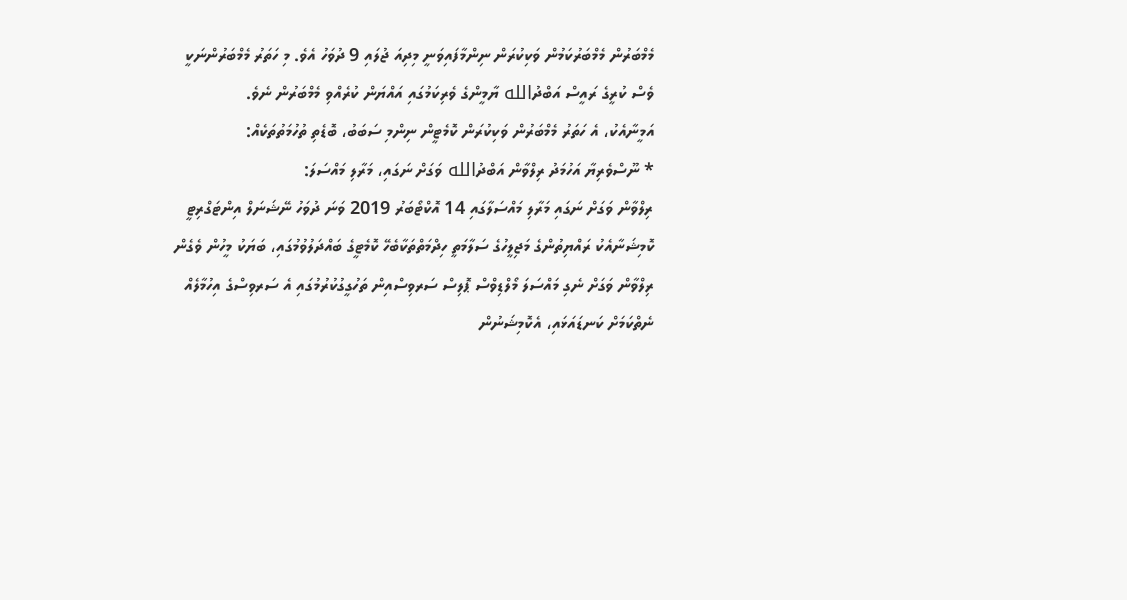މެމްބަރުން މެމްބަރުކަމުން ވަކިކުރަން ނިންމާފައިވަނީ މިދިއަ ޖުލައި 9 ދުވަހު އެވެ. މި ހަތަރު މެމްބަރުންނަކީ ވެސް ކުރީގެ ރައީސް އަބްދުالله ޔާމީންގެ ވެރިކަމުގައި އައްޔަން ކުރެއްވި މެމްބަރުން ނެވެ.
އަމީނާއެކު، އެ ހަތަރު މެމްބަރުން ވަކިކުރަން ކޮމެޓީން ނިންމި ސަބަބު، ބޮޑެތި ތުހުމަތުތަކެއް:
* ނޫސްވެރިޔާ އަހުމަދު ރިލްވާން އަބްދުالله ވަގަށް ނަގައި، މަރާލި މައްސަލަ:
ރިލްވާން ވަގަށް ނަގައި މަރާލި މައްސަލާގައި 14 އޮކްޓޯބަރު 2019 ވަނަ ދުވަހު ނޭޝަނަލް އިންޓަގްރިޓީ ކޮމިޝަނާއެކު ރައްޔިތުންގެ މަޖިލީހުގެ ސަލާމަތީ ހިދްމަތްތަކާބެހޭ ކޮމެޓީގެ ބައްދަލުވުމުގައި، ބަޔަކު މީހުން ވެގެން ރިލްވާން ވަގަށް ނެގި މައްސަލަ މޯލްޑިވްސް ޕޮލިސް ސަރވިސްއިން ތަހުގީގުކުރުމުގައި އެ ސަރވިސްގެ އިހުމާލެއް ނެތްކަމަށް ކަނޑައަޅައި، އެކޮމިޝަނުން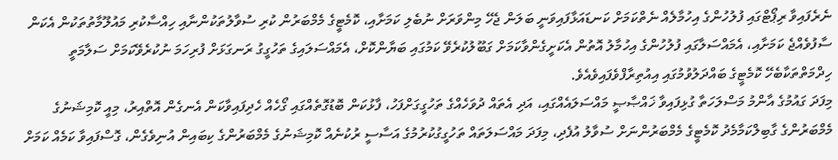ނެރެފައިވާ ރިޕޯޓްގައި ފުލުހުންގެ އިހުމާލެއް ނެތްކަމަށް ކަނޑައަޅާފައިވަނީ ބަލަން ޖެހޭ މިންވަރަށް ނުބެލި ކަމަށާއި، ކޮމެޓީގެ މެމްބަރުން ކުރި ސުވާލުތަކުންނާއި ހިއްސާކުރި މައުލޫމާތުތަކުން އެކަން ސާފުވެއްޖެ ކަމަށާއި، އެމައްސަލާގައި ފުލުހުންގެ އިހުމާލު އޮތުން އެކަށީގެންވާކަމަށް ގަބޫލުކުރެވޭ ކަމުގައި ބަޔާންކޮށް، އެމައްސަލައިގެ ތަހުގީގު ރަނގަޅަށް ފުރިހަމަ ނުކުރެވޭކަމަށް ސަލާމަތީ ހިދްމަތްތަކާބެހޭ ކޮމެޓީގެ ބައްދަލުވުމުގައި އިއުތިރާފްވެފައިވެއެވެ.
މިފަދަ ގައުމުގެ އާންމު މަސްލަހަތާ ގުޅިފައިވާ ޚައްޞާޞީ މައްސަލައެއްގައި، އަދި އެތައް ދުވަހެއްގެ ތަހުގީގަށްފަހު، ފާޅުކަން ބޮޑުގޮތެއްގައި ގޯހެއް ހެދިފައިވާކަން އެނގެން އޮތްއިރު، މިއީ ކޮމިޝަނުގެ މެމްބަރުންގެ ގާބިލްކަމާމެދު ކޮމެޓީގެ މެމްބަރުންނަށް ސުވާލު އުފެދި، މިފަދަ މައްސަލަތައް ތަހުގީގުކުރުމުގެ އަސާސީ ރުކުނެއް ކޮމިޝަނުގެ މެމްބަރުންގެ ކިބައިން އުނިވެގެން، ގޮސްފައިވާ ކަމެއް ކަމަށް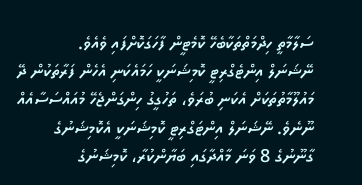ސަލާމާތީ ހިދްމަތްތަކާބެހޭ ކޮމެޓީން ފާހަގަކޮށްފައި ވެއެވެ.
ނޭޝަނަލް އިންޓެގްރިޓީ ކޮމިޝަނަކީ ހަމައެކަނި އެހެން ފަރާތަކުން ދޭ މައުލޫމާތުތަކަށް އެކަނި ބުރަވެ، ތަހުގީގު ހިންގަންޖެހޭ މުއައްސަސާއެއް ނޫނެވެ. ނޭޝަނަލް އިންޓަގްރިޓީ ކޮމިޝަނަކީ އެކޮމިޝަނުގެ ގާނޫނުގެ 8 ވަނަ މާއްދާގައި ބަޔާންކުރާ، ކޮމިޝަނުގެ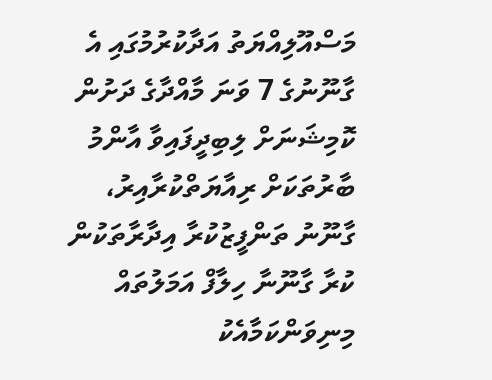މަސްއޫލިއްޔަތު އަދާކުރުމުގައި އެ ގާނޫނުގެ 7 ވަނަ މާއްދާގެ ދަށުން ކޮމިޝަނަށް ލިބިދީފައިވާ އާންމު ބާރުތަކަށް ރިއާޔަތްކުރާއިރު، ގާނޫނު ތަންފީޒުކުރާ އިދާރާތަކުން ކުރާ ގާނޫނާ ހިލާފް އަމަލުތައް މިނިވަންކަމާއެކު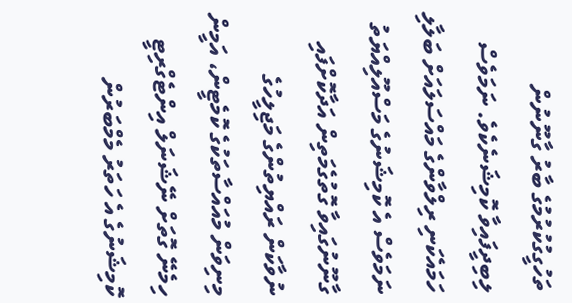ތަހުގީގުކުރުމުގެ ބާރު ގާނޫނުން ލިބިދީފައިވާ ކޮމިޝަނެކެވެ. ނަމަވެސް ހަމައެކަނި ރިލްވާންގެ މައްސަލައަށް ބަލާލި ނަމަވެސް އެ ކޮމިޝަނުގެ މަސްއޫލިއްޔަތު ގާނޫނުގައިވާ ގޮތުގެމަތިން އަދާކޮށްފައި ނުވާކަން ރައްޔިތުންގެ މަޖިލީހުގެ މިނިވަން މުއައްސާތަކުގެ ކޮމެޓީން، އަމީން ހިމެނޭ ގޮތަށް ނޭޝަނަލް އިންޓެގްރިޓީ ކޮމިޝަނުގެ އެ ހަތަރު މެމްބަރުން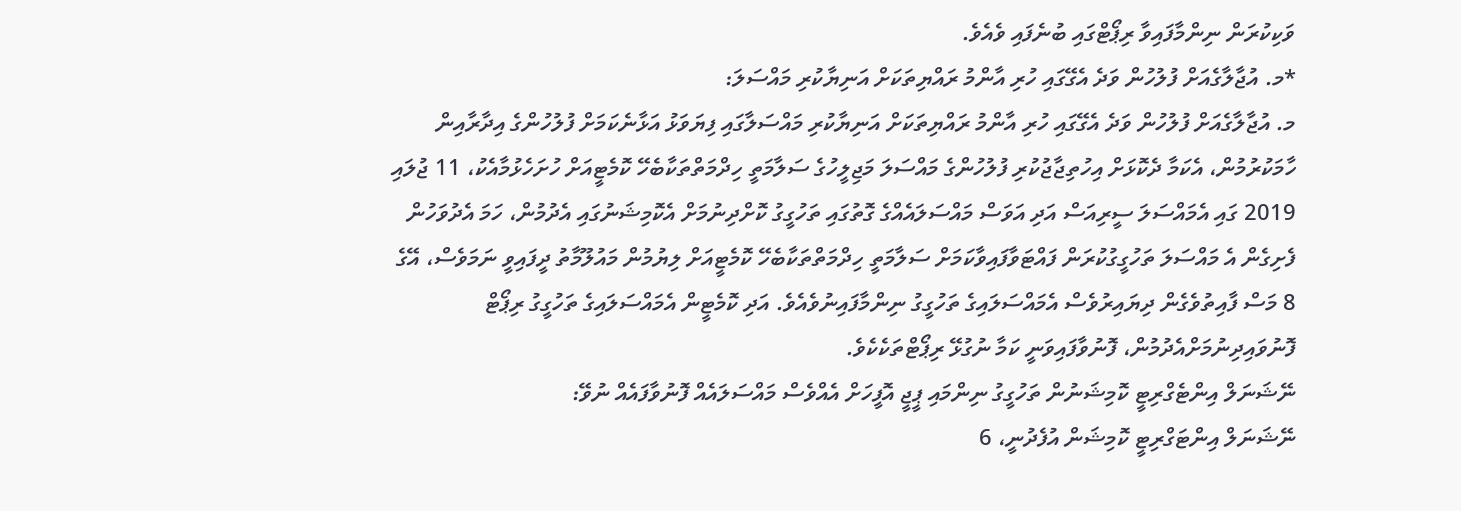ވަކިކުރަން ނިންމާފައިވާ ރިޕޯޓްގައި ބުނެފައި ވެއެވެ.
*މ. އުޖާލާގެއަށް ފުލުހުން ވަދެ އެގޭގައި ހުރި އާންމު ރައްޔިތަކަށް އަނިޔާކުރި މައްސަލަ:
މ. އުޖާލާގެއަށް ފުލުހުން ވަދެ އެގޭގައި ހުރި އާންމު ރައްޔިތަކަށް އަނިޔާކުރި މައްސަލާގައި ފިޔަވަޅު އަޅާނެކަމަށް ފުލުހުންގެ އިދާރާއިން ހާމަކުރުމުން، އެކަމާ ދެކޮޅަށް އިހުތިޖާޖުކުރި ފުލުހުންގެ މައްސަލަ މަޖިލީހުގެ ސަލާމަތީ ހިދްމަތްތަކާބެހޭ ކޮމެޓީއަށް ހުށަހެޅުމާއެކު، 11 ޖުލައި 2019 ގައި އެމައްސަލަ ސީރިއަސް އަދި އަވަސް މައްސަލައެއްގެ ގޮތުގައި ތަހުގީގު ކޮށްދިނުމަށް އެކޮމިޝަނުގައި އެދުމުން، ހަމަ އެދުވަހުން ފެށިގެން އެ މައްސަލަ ތަހުގީގުކުރަން ފައްޓަވާފައިވާކަމަށް ސަލާމަތީ ހިދްމަތްތަކާބެހޭ ކޮމެޓީއަށް ލިޔުމުން މައުލޫމާތު ދީފައިވީ ނަމަވެސް، އޭގެ 8 މަސް ފާއިތުވެގެން ދިޔައިރުވެސް އެމައްސަލައިގެ ތަހުގީގު ނިންމާފައިނުވެއެވެ. އަދި ކޮމެޓީން އެމައްސަލައިގެ ތަހުގީގު ރިޕޯޓް ފޮނުވައިދިނުމަށްއެދުމުން، ފޮނުވާފައިވަނީ ކަމާ ނުގުޅޭ ރިޕޯޓްތަކެކެވެ.
ނޭޝަނަލް އިންޓެގްރިޓީ ކޮމިޝަނުން ތަހުގީގު ނިންމައި ޕީޖީ އޮފީހަށް އެއްވެސް މައްސަލައެއް ފޮނުވާފައެއް ނުވޭ:
ނޭޝަނަލް އިންޓަގްރިޓީ ކޮމިޝަން އުފެދުނީ، 6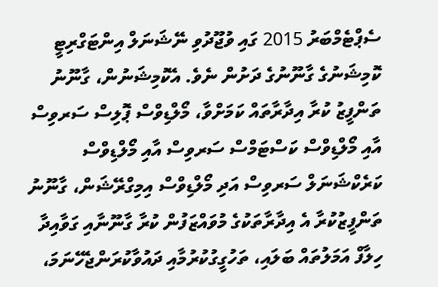ސެޕްޓެމްބަރު 2015 ގައި ވުޖޫދުވި ނޭޝަނަލް އިންޓަގްރިޓީ ކޮމިޝަނުގެ ގާނޫނުގެ ދަށުން ނެވެ. އެކޮމިޝަނުން، ގާނޫނު ތަންފީޒު ކުރާ އިދާރާތައް ކަމަށްވާ، މޯލްޑިވްސް ޕޮލިސް ސަރވިސް އާއި މޯލްޑިވްސް ކަސްޓަމްސް ސަރވިސް އާއި މޯލްޑިވްސް ކަރެކްޝަނަލް ސަރވިސް އަދި މޯލްޑިވްސް އިމިގްރޭޝަން، ގާނޫނު ތަންފީޒުކުރާ އެ އިދާރާތަކުގެ މުވައްޒަފުން ކުރާ ގާނޫނާއި ގަވާއިދާ ހިލާފް އަމަލުތައް ބަލައި، ތަހުގީގުކުރުމާއި ދައުވާކުރަންޖެހޭނަމަ،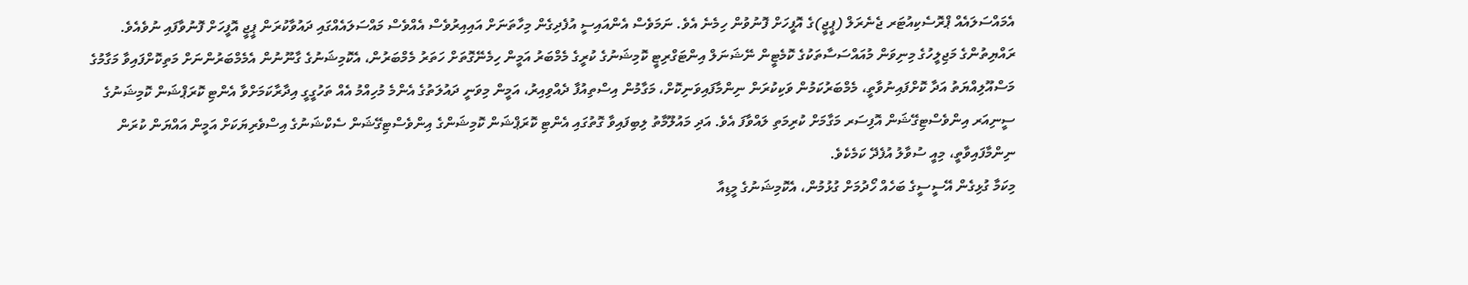އެމައްސަލައެއް ޕްރޮސެކިއުޓަރ ޖެނެރަލް (ޕީޖީ)ގެ އޮފީހަށް ފޮނުވުން ހިމެނެ އެވެ. ނަމަވެސް އެންއައިސީ އުފެދިގެން މިހާތަނަށް އައިއިރުވެސް އެއްވެސް މައްސަލައެއްގައި ދައުވާކުރަން ޕީޖީ އޮފީހަށް ފޮނުވާފައި ނުވެއެވެ.
ރައްޔިތުންގެ މަޖިލީހުގެ މިނިވަން މުއައްސަސާތަކުގެ ކޮމެޓީން ނޭޝަނަލް އިންޓަގްރިޓީ ކޮމިޝަނުގެ ކުރީގެ މެމްބަރު އަމީން ހިމެނޭގޮތަށް ހަތަރު މެމްބަރުން، އެކޮމިޝަނުގެ ގާނޫނުން އެމެމްބަރުންނަށް މަތިކޮށްފައިވާ މަގާމުގެ މަސްއޫލިއްޔަތު އަދާ ކޮށްފައިނުވާތީ، މެމްބަރުކަމުން ވަކިކުރަން ނިންމާފައިވަނިކޮށް، މަގާމުން އިސްތިއުފާ ދެއްވިއިރު، އަމީން މިވަނީ ދައުލަތުގެ އެންމެ މުހިއްމު އެއް ތަހުގީގީ އިދާރާކަމަށްވާ އެންޓި ކޮރަޕްޝަން ކޮމިޝަނުގެ ސީނިއަރ އިންވެސްޓިގޭޝަން އޮފިސަރ މަގާމަށް ކުރިމަތި ލައްވާފަ އެވެ. އަދި މައުލޫމާތު ލިބިފައިވާ ގޮތުގައި އެންޓި ކޮރަޕްޝަން ކޮމިޝަންގެ އިންވެސްޓިގޭޝަން ސެކްޝަނުގެ އިސްވެރިޔަކަށް އަމީން އައްޔަން ކުރަން ނިންމާފައިވާތީ، މިއީ ސުވާލު އުފެދޭ ކަމެކެވެ.
މިކަމާ ގުޅިގެން އޭސީސީގެ ބަހެއް ހޯދުމަށް ގުޅުމުން، އެކޮމިޝަނުގެ މީޑިއާ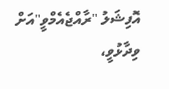އޮފިޝަލު "ރާއްޖެއެމްވީ"އަށް ވިދާޅުވީ،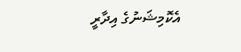އެކޮމިޝަނުގެ އިދާރީ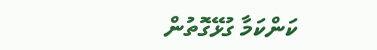ކަންކަމާ ގުޅޭގޮތުން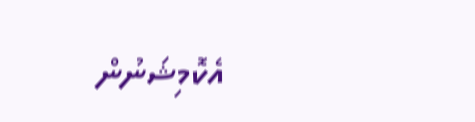އެކޮމިޝަނުން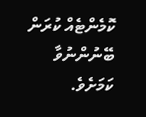ކޮމެންޓެއް ކުރަން ބޭނުންނުވާ ކަމަށެވެ.